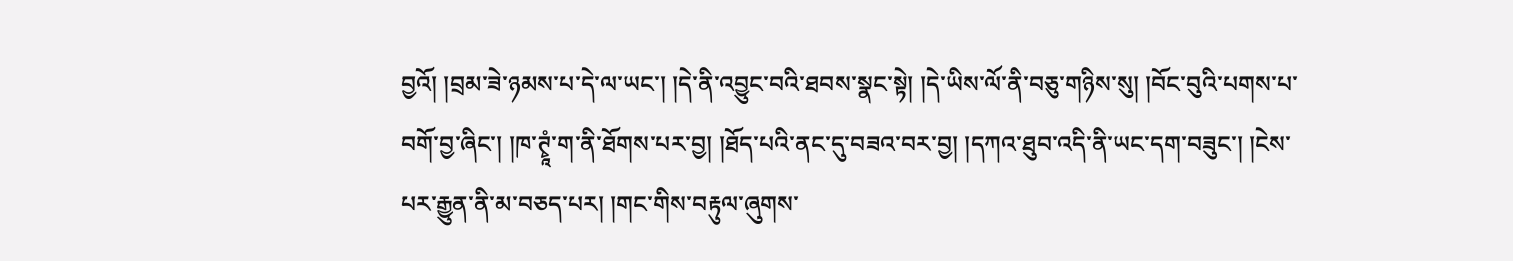བྱའོ། །བྲམ་ཟེ་ཉམས་པ་དེ་ལ་ཡང་། །དེ་ནི་འབྱུང་བའི་ཐབས་སྣང་སྟེ། །དེ་ཡིས་ལོ་ནི་བཅུ་གཉིས་སུ། །བོང་བུའི་པགས་པ་བགོ་བྱ་ཞིང་། །ཁ་ཊྭཱཾ་ག་ནི་ཐོགས་པར་བྱ། །ཐོད་པའི་ནང་དུ་བཟའ་བར་བྱ། །དཀའ་ཐུབ་འདི་ནི་ཡང་དག་བཟུང་། །ངེས་པར་རྒྱུན་ནི་མ་བཅད་པར། །གང་གིས་བརྟུལ་ཞུགས་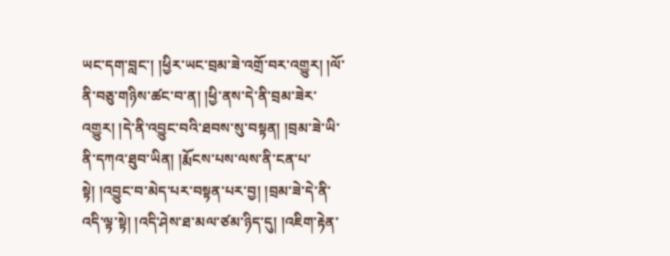ཡང་དག་བླང་། །ཕྱིར་ཡང་བྲམ་ཟེ་འགྲོ་བར་འགྱུར། །ལོ་ནི་བཅུ་གཉིས་ཚང་བ་ན། །ཕྱི་ནས་དེ་ནི་བྲམ་ཟེར་འགྱུར། །དེ་ནི་འབྱུང་བའི་ཐབས་སུ་བསྟན། །བྲམ་ཟེ་ཡི་ནི་དཀའ་ཐུབ་ཡིན། །རྨོངས་པས་ལས་ནི་ངན་པ་སྟེ། །འབྱུང་བ་མེད་པར་བསྟན་པར་བྱ། །བྲམ་ཟེ་དེ་ནི་འདི་ལྟ་སྟེ། །འདི་ཤེས་ཐ་མལ་ཙམ་ཉིད་དུ། །འཇིག་རྟེན་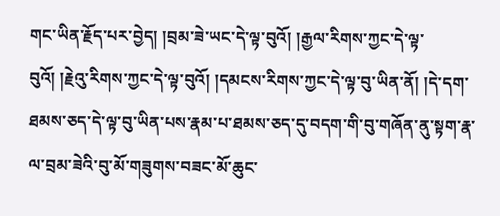གང་ཡིན་རྗོད་པར་བྱེད། །བྲམ་ཟེ་ཡང་དེ་ལྟ་བུའོ། །རྒྱལ་རིགས་ཀྱང་དེ་ལྟ་བུའོ། །རྗེའུ་རིགས་ཀྱང་དེ་ལྟ་བུའོ། །དམངས་རིགས་ཀྱང་དེ་ལྟ་བུ་ཡིན་ནོ། །དེ་དག་ཐམས་ཅད་དེ་ལྟ་བུ་ཡིན་པས་རྣམ་པ་ཐམས་ཅད་དུ་བདག་གི་བུ་གཞོན་ནུ་སྟག་རྣ་ལ་བྲམ་ཟེའི་བུ་མོ་གཟུགས་བཟང་མོ་ཆུང་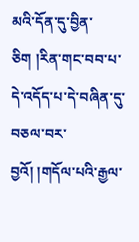མའི་དོན་དུ་བྱིན་ཅིག །རིན་གང་བབ་པ་དེ་འདོད་པ་དེ་བཞིན་དུ་བཅལ་བར་བྱའོ། །གདོལ་པའི་རྒྱལ་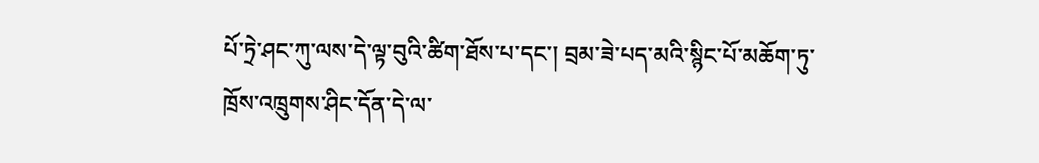པོ་ཏྲེ་ཤང་ཀུ་ལས་དེ་ལྟ་བུའི་ཚིག་ཐོས་པ་དང་། བྲམ་ཟེ་པད་མའི་སྙིང་པོ་མཆོག་ཏུ་ཁྲོས་འཁྲུགས་ཤིང་དོན་དེ་ལ་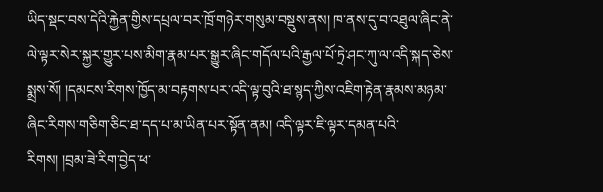ཡིད་སྡང་བས་དེའི་རྐྱེན་གྱིས་དཔྲལ་བར་ཁྲོ་གཉེར་གསུམ་བསྡུས་ནས། ཁ་ནས་དུ་བ་འཐུལ་ཞིང་ནེ་ལེ་ལྟར་སེར་སྐྱར་གྱུར་པས་མིག་རྣམ་པར་སྒྱུར་ཞིང་གདོལ་པའི་རྒྱལ་པོ་ཏྲེ་ཤང་ཀུ་ལ་འདི་སྐད་ཅེས་སྨྲས་སོ། །དམངས་རིགས་ཁྱོད་མ་བརྟགས་པར་འདི་ལྟ་བུའི་ཐ་སྙད་ཀྱིས་འཇིག་རྟེན་རྣམས་མཉམ་ཞིང་རིགས་གཅིག་ཅིང་ཐ་དད་པ་མ་ཡིན་པར་སྟོན་ནམ། འདི་ལྟར་ཇི་ལྟར་དམན་པའི་རིགས། །བྲམ་ཟེ་རིག་བྱེད་ཕ་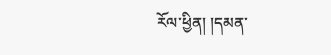རོལ་ཕྱིན། །དམན་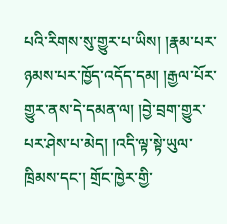པའི་རིགས་སུ་གྱུར་པ་ཡིས། །རྣམ་པར་ཉམས་པར་ཁྱོད་འདོད་དམ། །རྒྱལ་པོར་གྱུར་ནས་དེ་དམན་ལ། །བྱེ་བྲག་གྱུར་པར་ཤེས་པ་མེད། །འདི་ལྟ་སྟེ་ཡུལ་ཁྲིམས་དང་། གྲོང་ཁྱེར་གྱི་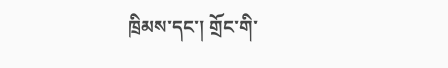ཁྲིམས་དང་། གྲོང་གི་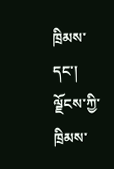ཁྲིམས་དང་། ལྗོངས་ཀྱི་ཁྲིམས་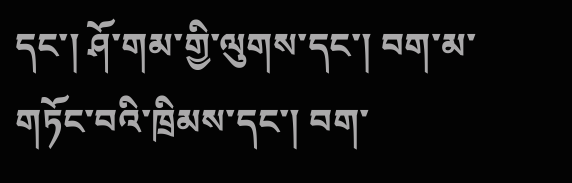དང་། ཤོ་གམ་གྱི་ལུགས་དང་། བག་མ་གཏོང་བའི་ཁྲིམས་དང་། བག་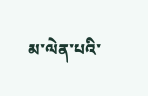མ་ལེན་པའི་